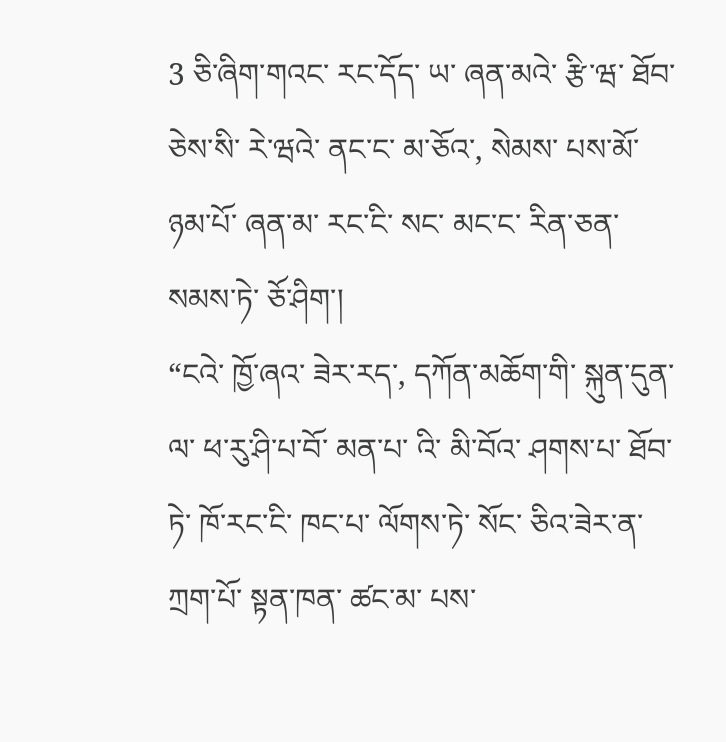3 ཅི་ཞིག་གའང་ རང་དོད་ ཡ་ ཞན་མའེ་ རྩི་ཝ་ ཐོབ་ཅེས་སི་ རེ་ཝའེ་ ནང་ང་ མ་ཅོའ་, སེམས་ པས་མོ་ ཉམ་པོ་ ཞན་མ་ རང་ངི་ སང་ མང་ང་ རིན་ཅན་ སམས་ཏེ་ ཅོ་ཤིག་།
“ངའེ་ ཁྱོ་ཞའ་ ཟེར་རད་, དཀོན་མཆོག་གི་ སྐུན་དུན་ལ་ ཕ་རུ་ཤི་པ་བོ་ མན་པ་ འི་ མི་བོའ་ ཤགས་པ་ ཐོབ་ཏེ་ ཁོ་རང་ངི་ ཁང་པ་ ལོགས་ཏེ་ སོང་ ཅིའ་ཟེར་ན་ ཀྲག་པོ་ སྟན་ཁན་ ཚང་མ་ པས་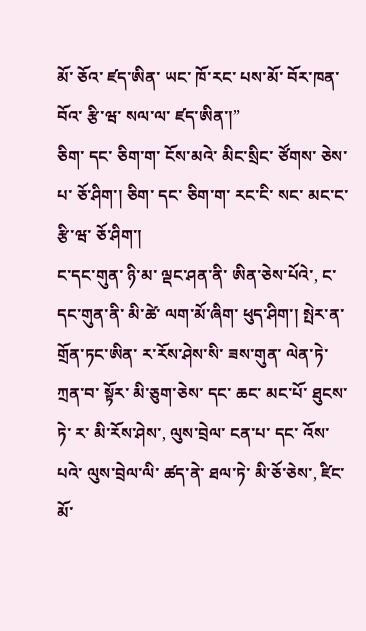མོ་ ཅོའ་ ཛད་ཨིན་ ཡང་ ཁོ་རང་ པས་མོ་ བོར་ཁན་བོའ་ རྩི་ཝ་ སལ་ལ་ ཛད་ཨིན་།”
ཅིག་ དང་ ཅིག་ག་ ངོས་མའེ་ མིང་སྲིང་ ཙོགས་ ཅེས་པ་ ཅོ་ཤིག་། ཅིག་ དང་ ཅིག་ག་ རང་ངི་ སང་ མང་ང་ རྩི་ཝ་ ཅོ་ཤིག་།
ང་དང་གུན་ ཉི་མ་ ལྡང་ཤན་ནི་ ཨིན་ཅེས་པོའེ་, ང་དང་གུན་ནི་ མི་ཚེ་ ལག་མོ་ཞིག་ ཕུད་ཤིག་། སྤེར་ན་ གྲོན་ཏང་ཨིན་ ར་རོས་ཤེས་སི་ ཟས་གུན་ ལེན་ཏེ་ ཀྲན་བ་ སྟོར་ མི་ཅུག་ཅེས་ དང་ ཆང་ མང་པོ་ ཐུངས་ཏེ་ ར་ མི་རོས་ཤེས་, ལུས་བྲེལ་ ངན་པ་ དང་ འོས་པའེ་ ལུས་བྲེལ་ལི་ ཚད་ནེ་ ཐལ་ཏེ་ མི་ཅོ་ཅེས་, ཛིང་མོ་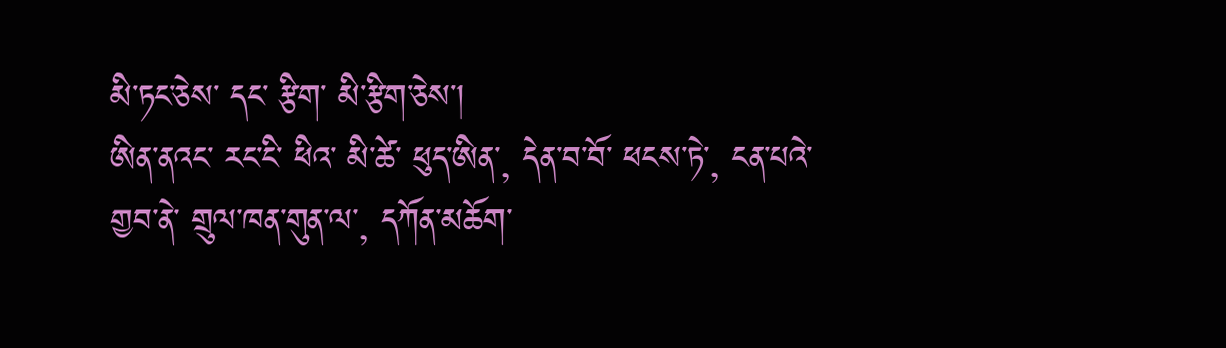མི་ཏང་ཅེས་ དང་ རྩིག་ མི་རྩིག་ཅེས་།
ཨིན་ནའང་ རང་ངི་ ཕིའ་ མི་ཚེ་ ཕུད་ཨིན་, དེན་བ་བོ་ ཕངས་ཏེ་, ངན་པའེ་ གྱབ་ནེ་ གྲུལ་ཁན་གུན་ལ་, དཀོན་མཆོག་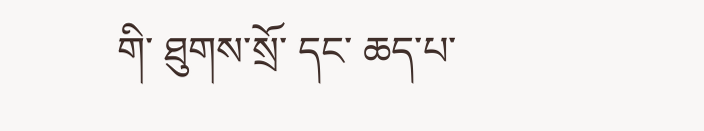གི་ ཐུགས་སྲོ་ དང་ ཆད་པ་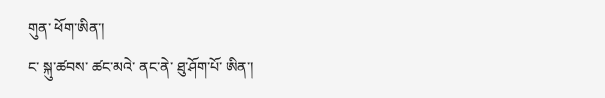གུན་ ཕོག་ཨིན་།
ང་ སྐུ་ཚབས་ ཚང་མའེ་ ནང་ནེ་ ཐུ་ཤོག་པོ་ ཨིན་།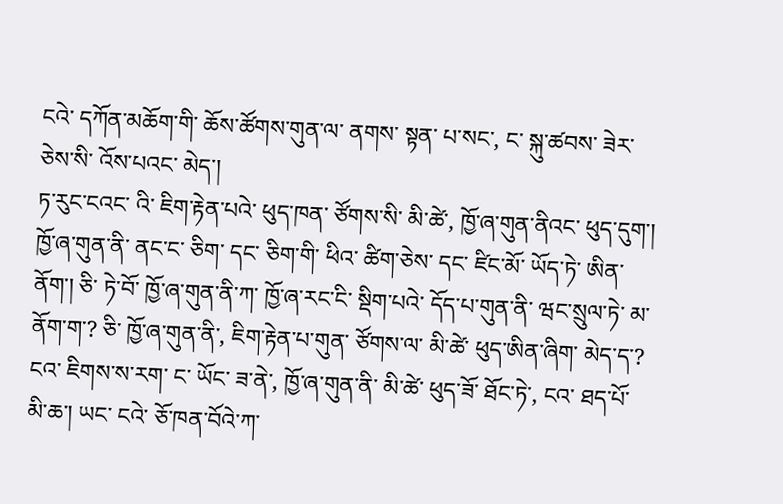ངའེ་ དཀོན་མཆོག་གི་ ཆོས་ཚོགས་གུན་ལ་ ནགས་ སྟན་ པ་སང་, ང་ སྐུ་ཚབས་ ཟེར་ཅེས་སི་ འོས་པའང་ མེད་།
ཏ་རུང་ངའང་ འི་ ཇིག་རྟེན་པའེ་ ཕུད་ཁན་ ཙོགས་སི་ མི་ཚེ་, ཁྱོ་ཞ་གུན་ནིའང་ ཕུད་དུག་། ཁྱོ་ཞ་གུན་ནི་ ནང་ང་ ཅིག་ དང་ ཅིག་གི་ ཕིའ་ ཚིག་ཅེས་ དང་ ཛིང་མོ་ ཡོད་ཏེ་ ཨིན་ནོག་། ཅི་ ཏེ་བོ་ ཁྱོ་ཞ་གུན་ནི་ཀ་ ཁྱོ་ཞ་རང་ངི་ སྡིག་པའེ་ དོད་པ་གུན་ནི་ ཝང་སྲུལ་ཏེ་ མ་ནོག་ག་? ཅི་ ཁྱོ་ཞ་གུན་ནི་, ཇིག་རྟེན་པ་གུན་ ཙོགས་ལ་ མི་ཚེ་ ཕུད་ཨིན་ཞིག་ མེད་ད་?
ངའ་ ཇིགས་ས་རག་ ང་ ཡོང་ ཟ་ནེ་, ཁྱོ་ཞ་གུན་ནི་ མི་ཚེ་ ཕུད་ཟོ་ ཐོང་ཏེ་, ངའ་ ཐད་པོ་ མི་ཆ་། ཡང་ ངའེ་ ཅོ་ཁན་བོའེ་ཀ་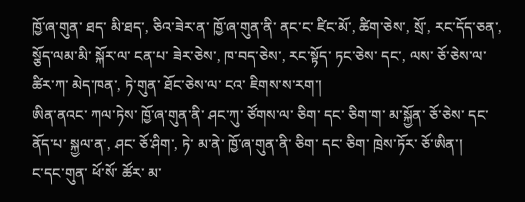ཁྱོ་ཞ་གུན་ ཐད་ མི་ཐད་, ཅིའ་ཟེར་ན་ ཁྱོ་ཞ་གུན་ནི་ ནང་ང་ ཛིང་མོ་, ཚིག་ཅེས་, སྲོ་, རང་དོད་ཅན་, སྕོད་ལམ་མི་ སྐོར་ལ་ ངན་པ་ ཟེར་ཅེས་, ཁ་བད་ཅེས་, རང་སྟོད་ ཏང་ཅེས་ དང་, ལས་ ཅོ་ཅེས་ལ་ ཚིར་ཀ་ མེད་ཁན་, ཏེ་གུན་ ཐོང་ཅེས་ལ་ ངའ་ ཇིགས་ས་རག་།
ཨིན་ནའང་ ཀལ་ཏེས་ ཁྱོ་ཞ་གུན་ནི་ ཤང་ཀུ་ ཙོགས་ལ་ ཅིག་ དང་ ཅིག་ག་ མ་སྐྱོན་ ཅོ་ཅེས་ དང་ ནོད་པ་ སྐྱལ་ན་, ཤང་ ཅོ་ཤིག་, ཏེ་ མ་ནེ་ ཁྱོ་ཞ་གུན་ནི་ ཅིག་ དང་ ཅིག་ ཁྲེས་ཏོར་ ཅོ་ཨིན་།
ང་དང་གུན་ ཕོ་སོ་ ཚོར་ མ་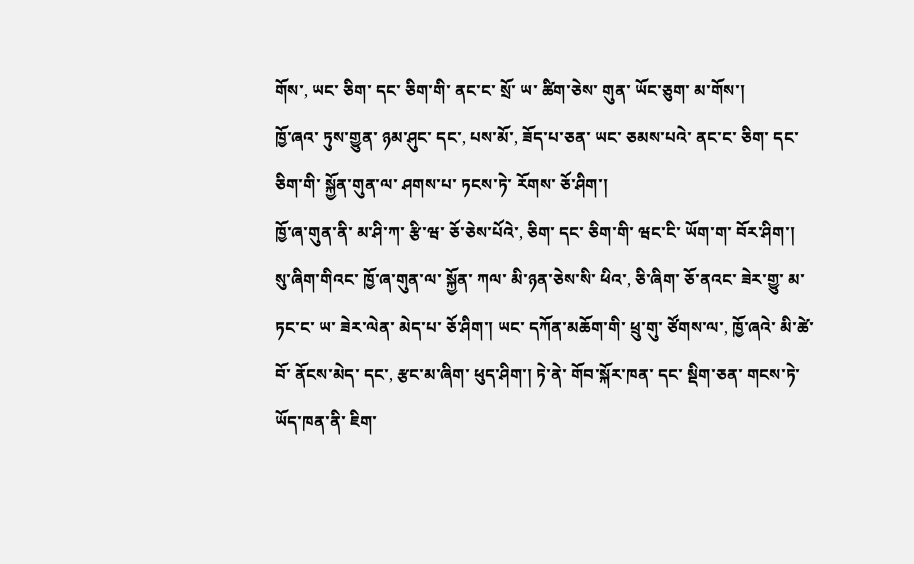གོས་, ཡང་ ཅིག་ དང་ ཅིག་གི་ ནང་ང་ སྲོ་ ཡ་ ཚིག་ཅེས་ གུན་ ཡོང་ཅུག་ མ་གོས་།
ཁྱོ་ཞའ་ ཏུས་གྱུན་ ཉམ་ཤུང་ དང་, པས་མོ་, ཟོད་པ་ཅན་ ཡང་ ཅམས་པའེ་ ནང་ང་ ཅིག་ དང་ ཅིག་གི་ སྐྱོན་གུན་ལ་ ཤགས་པ་ ཏངས་ཏེ་ རོགས་ ཅོ་ཤིག་།
ཁྱོ་ཞ་གུན་ནི་ མ་ཤི་ཀ་ རྩི་ཝ་ ཅོ་ཅེས་པོའེ་, ཅིག་ དང་ ཅིག་གི་ ཝང་ངི་ ཡོག་ག་ བོར་ཤིག་།
སུ་ཞིག་གིའང་ ཁྱོ་ཞ་གུན་ལ་ སྐྱོན་ ཀལ་ མི་ཉན་ཅེས་སི་ ཕིའ་, ཅི་ཞིག་ ཅོ་ནའང་ ཟེར་གྱུ་ མ་ཏང་ང་ ཡ་ ཟེར་ལེན་ མེད་པ་ ཅོ་ཤིག་། ཡང་ དཀོན་མཆོག་གི་ ཕྲུ་གུ་ ཙོགས་ལ་, ཁྱོ་ཞའེ་ མི་ཚེ་བོ་ ནོངས་མེད་ དང་, རྩང་མ་ཞིག་ ཕུད་ཤིག་། ཏེ་ནེ་ གོབ་སྐོར་ཁན་ དང་ སྡིག་ཅན་ གངས་ཏེ་ ཡོད་ཁན་ནི་ ཇིག་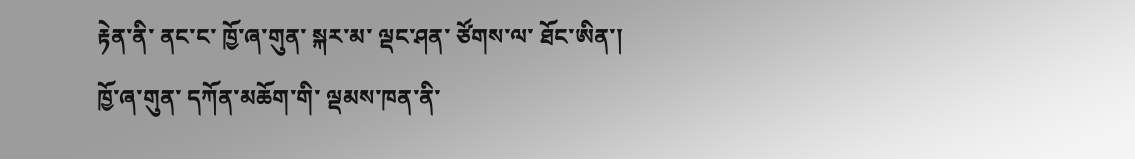རྟེན་ནི་ ནང་ང་ ཁྱོ་ཞ་གུན་ སྐར་མ་ ལྡང་ཤན་ ཙོགས་ལ་ ཐོང་ཨིན་།
ཁྱོ་ཞ་གུན་ དཀོན་མཆོག་གི་ ལྡམས་ཁན་ནི་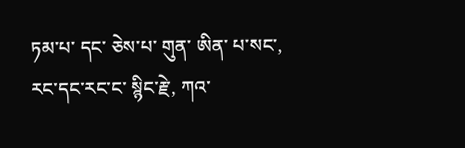ཏམ་པ་ དང་ ཅེས་པ་ གུན་ ཨིན་ པ་སང་, རང་དང་རང་ང་ སྙིང་རྗེ་, ཀའ་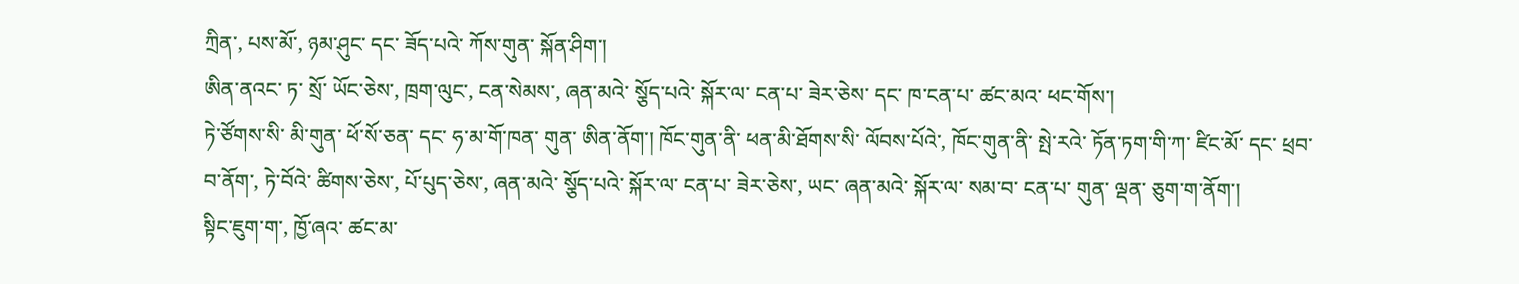ཀྲིན་, པས་མོ་, ཉམ་ཤུང་ དང་ ཟོད་པའེ་ ཀོས་གུན་ སྐོན་ཤིག་།
ཨིན་ནའང་ ཏ་ སྲོ་ ཡོང་ཅེས་, ཁྲག་ལུང་, ངན་སེམས་, ཞན་མའེ་ སྕོད་པའེ་ སྐོར་ལ་ ངན་པ་ ཟེར་ཅེས་ དང་ ཁ་ངན་པ་ ཚང་མའ་ ཕང་གོས་།
ཏེ་ཙོགས་སི་ མི་གུན་ ཕོ་སོ་ཅན་ དང་ ཧ་མ་གོ་ཁན་ གུན་ ཨིན་ནོག་། ཁོང་གུན་ནི་ ཕན་མི་ཐོགས་སི་ ལོབས་པོའེ་, ཁོང་གུན་ནི་ སྤེ་རའེ་ ཏོན་ཏག་གི་ཀ་ ཛིང་མོ་ དང་ ཕྲབ་བ་ནོག་, ཏེ་བོའེ་ ཚིགས་ཅེས་, པོ་པུད་ཅེས་, ཞན་མའེ་ སྕོད་པའེ་ སྐོར་ལ་ ངན་པ་ ཟེར་ཅེས་, ཡང་ ཞན་མའེ་ སྐོར་ལ་ སམ་བ་ ངན་པ་ གུན་ ལྡན་ ཅུག་ག་ནོག་།
སྟིང་ཇུག་ག་, ཁྱོ་ཞའ་ ཚང་མ་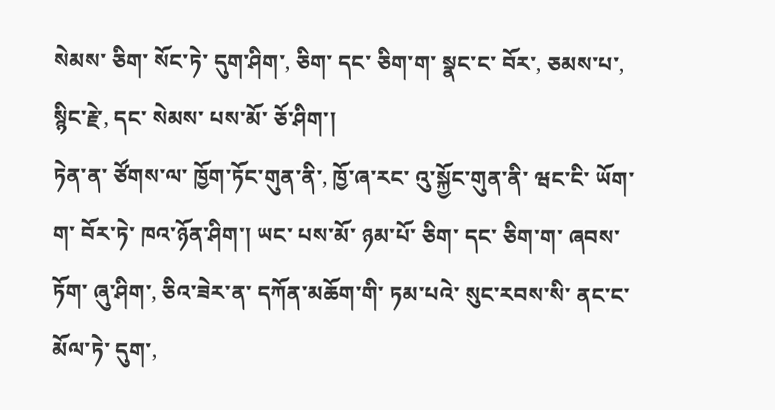སེམས་ ཅིག་ སོང་ཏེ་ དུག་ཤིག་, ཅིག་ དང་ ཅིག་ག་ སྣང་ང་ བོར་, ཅམས་པ་, སྙིང་རྗེ་, དང་ སེམས་ པས་མོ་ ཅོ་ཤིག་།
ཏེན་ན་ ཙོགས་ལ་ ཁྱོག་ཏོང་གུན་ནི་, ཁྱོ་ཞ་རང་ འུ་སྐྱོང་གུན་ནི་ ཝང་ངི་ ཡོག་ག་ བོར་ཏེ་ ཁའ་ཉོན་ཤིག་། ཡང་ པས་མོ་ ཉམ་པོ་ ཅིག་ དང་ ཅིག་ག་ ཞབས་ཏོག་ ཞུ་ཤིག་, ཅིའ་ཟེར་ན་ དཀོན་མཆོག་གི་ ཏམ་པའེ་ སུང་རབས་སི་ ནང་ང་ མོལ་ཏེ་ དུག་,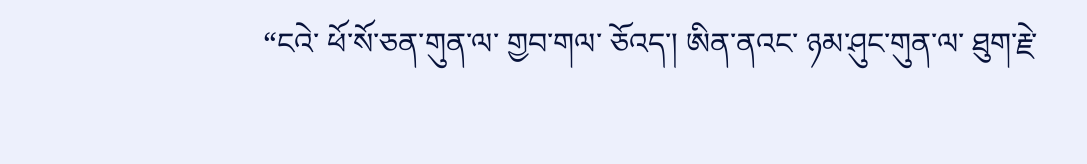“ངའེ་ ཕོ་སོ་ཅན་གུན་ལ་ གྱབ་གལ་ ཅོའད་། ཨིན་ནའང་ ཉམ་ཤུང་གུན་ལ་ ཐུག་རྗེ་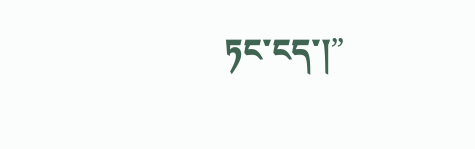ཏང་ངད་།”